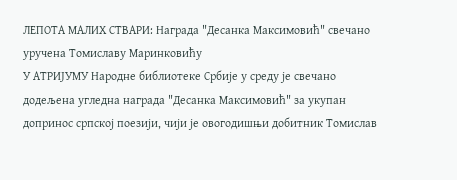ЛЕПОТА МАЛИХ СТВАРИ: Награда "Десанка Максимовић" свечано уручена Томиславу Маринковићу
У АТРИЈУМУ Народне библиотеке Србије у среду је свечано додељена угледна награда "Десанка Максимовић" за укупан допринос српској поезији, чији је овогодишњи добитник Томислав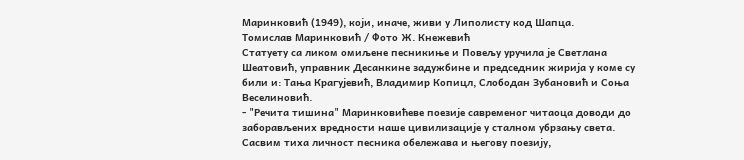Маринковић (1949), који, иначе, живи у Липолисту код Шапца.
Томислав Маринковић / Фото Ж. Кнежевић
Статуету са ликом омиљене песникиње и Повељу уручила је Светлана Шеатовић, управник Десанкине задужбине и председник жирија у коме су били и: Тања Крагујевић, Владимир Копицл, Слободан Зубановић и Соња Веселиновић.
- "Речита тишина" Маринковићеве поезије савременог читаоца доводи до заборављених вредности наше цивилизације у сталном убрзању света. Сасвим тиха личност песника обележава и његову поезију,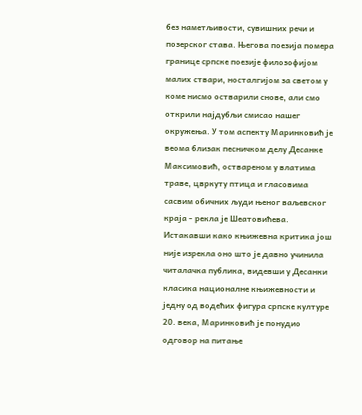без наметљивости, сувишних речи и позерског става. Његова поезија помера границе српске поезије филозофијом малих ствари, носталгијом за светом у коме нисмо остварили снове, али смо открили најдубљи смисао нашег окружења. У том аспекту Маринковић је веома близак песничком делу Десанке Максимовић, оствареном у влатима траве, цвркуту птица и гласовима сасвим обичних људи њеног ваљевског краја - рекла је Шеатовићева.
Истакавши како књижевна критика још није изрекла оно што је давно учинила читалачка публика, видевши у Десанки класика националне књижевности и једну од водећих фигура српске културе 20. века, Маринковић је понудио одговор на питање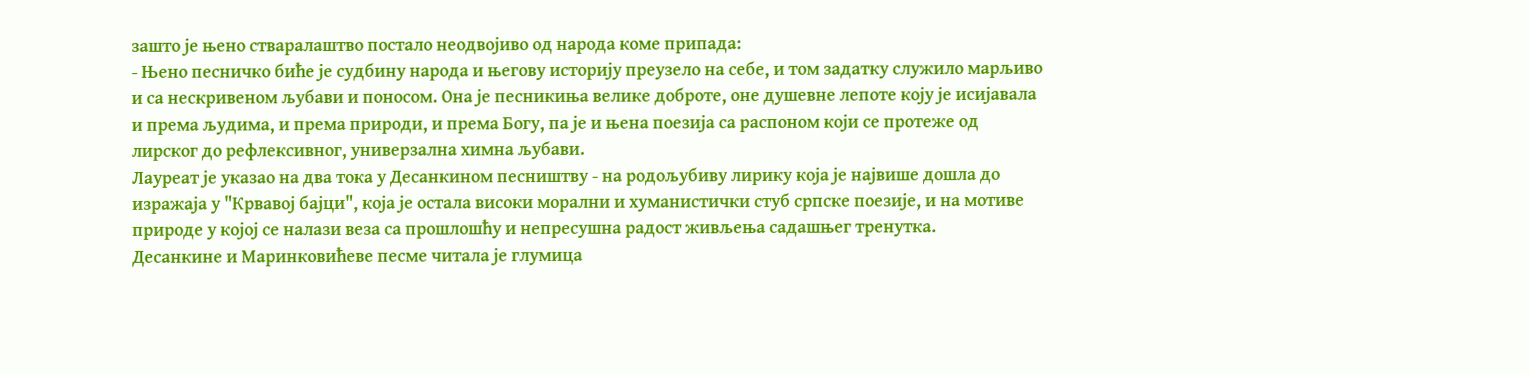зашто је њено стваралаштво постало неодвојиво од народа коме припада:
- Њено песничко биће је судбину народа и његову историју преузело на себе, и том задатку служило марљиво и са нескривеном љубави и поносом. Она је песникиња велике доброте, оне душевне лепоте коју је исијавала и према људима, и према природи, и према Богу, па је и њена поезија са распоном који се протеже од лирског до рефлексивног, универзална химна љубави.
Лауреат је указао на два тока у Десанкином песништву - на родољубиву лирику која је највише дошла до изражаја у "Крвавој бајци", која је остала високи морални и хуманистички стуб српске поезије, и на мотиве природе у којој се налази веза са прошлошћу и непресушна радост живљења садашњег тренутка.
Десанкине и Маринковићеве песме читала је глумица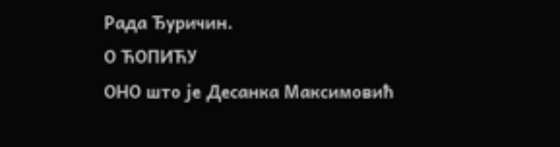Рада Ђуричин.
О ЋОПИЋУ
ОНО што је Десанка Максимовић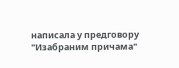написала у предговору "Изабраним причама"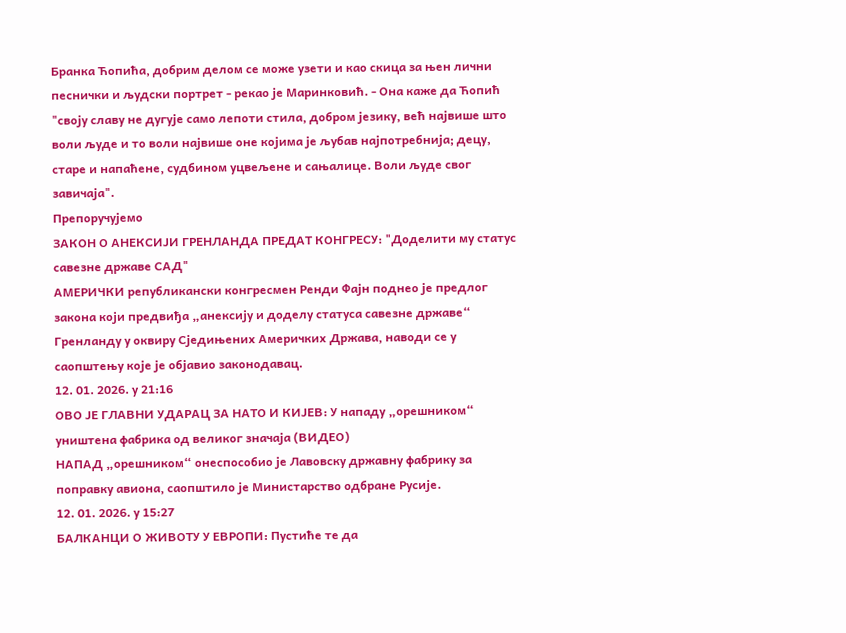Бранка Ћопића, добрим делом се може узети и као скица за њен лични песнички и људски портрет - рекао је Маринковић. - Она каже да Ћопић "своју славу не дугује само лепоти стила, добром језику, већ највише што воли људе и то воли највише оне којима је љубав најпотребнија; децу, старе и напаћене, судбином уцвељене и сањалице. Воли људе свог завичаја".
Препоручујемо
ЗАКОН О АНЕКСИЈИ ГРЕНЛАНДА ПРЕДАТ КОНГРЕСУ: "Доделити му статус савезне државе САД"
АМЕРИЧКИ републикански конгресмен Ренди Фајн поднео је предлог закона који предвиђа „анексију и доделу статуса савезне државе“ Гренланду у оквиру Сједињених Америчких Држава, наводи се у саопштењу које је објавио законодавац.
12. 01. 2026. у 21:16
ОВО ЈЕ ГЛАВНИ УДАРАЦ ЗА НАТО И КИЈЕВ: У нападу „орешником“ уништена фабрика од великог значаја (ВИДЕО)
НАПАД „орешником“ онеспособио је Лавовску државну фабрику за поправку авиона, саопштило је Министарство одбране Русије.
12. 01. 2026. у 15:27
БАЛКАНЦИ О ЖИВОТУ У ЕВРОПИ: Пустиће те да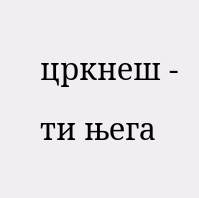цркнеш - ти њега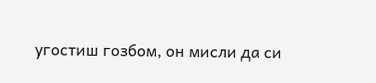угостиш гозбом, он мисли да си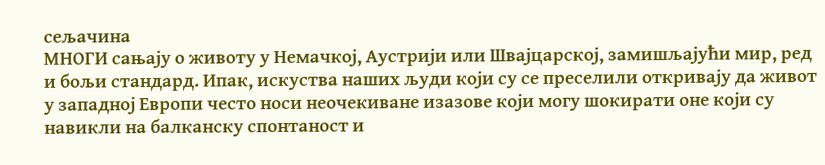сељачина
МНОГИ сањају о животу у Немачкој, Аустрији или Швајцарској, замишљајући мир, ред и бољи стандард. Ипак, искуства наших људи који су се преселили откривају да живот у западној Европи често носи неочекиване изазове који могу шокирати оне који су навикли на балканску спонтаност и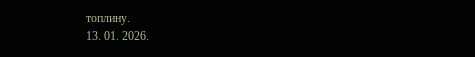топлину.
13. 01. 2026.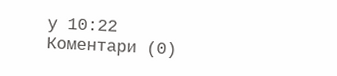у 10:22
Коментари (0)